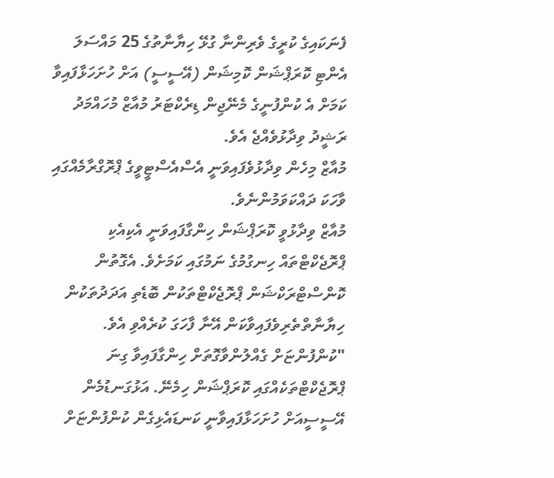ފެނަކައިގެ ކުރީގެ ވެރިންނާ ގުޅޭ ހިޔާނާތުގެ 25 މައްސަލަ އެންޓި ކޮރަޕްޝަން ކޮމިޝަން (އޭސީސީ) އަށް ހުށަހަޅާފައިވާ ކަމަށް އެ ކުންފުނީގެ މެނޭޖިން ޑިރެކްޓަރު މުއާޒް މުހައްމަދު ރަޝީދު ވިދާޅުވެއްޖެ އެވެ.
މުއާޒް މިހެން ވިދާޅުވެފައިވަނީ އެސްއެސްޓީވީގެ ޕްރޮގްރާމެއްގައި ވާހަކަ ދައްކަވަމުންނެވެ.
މުއާޒް ވިދާޅުވީ ކޮރަޕްޝަން ހިންގާފައިވަނީ އެކިއެކި ޕްރޮޖެކްޓްތައް ހިނގުމުގެ ނަމުގައި ކަމަށެވެ. އެގޮތުން ކޮންސްޓްރަކްޝަން ޕްރޮޖެކްޓްތަކުން ބޮޑެތި އަދަދުތަކުން ހިޔާނާތްތެރިވެފައިވާކަން އޭނާ ފާހަގަ ކުރެއްވި އެވެ.
"ކުންފުންޏަށް ގެއްލުންވާގޮތަށް ހިންގާފައިވާ ގިނަ ޕްރޮޖެކްޓްތަކެއްގައި ކޮރަޕްޝަން ހިމެނޭ. އަޅުގަނޑުމެން އޭސީސީއަށް ހުށަހަޅާފައިވާނީ ކަނޑައެޅިގެން ކުންފުންޏަށް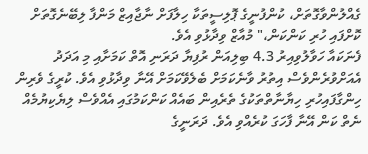ގެއްލުންވާގޮތަށް، ކުންފުނީގެ ޕޮލިސީތަކާ ހިލާފަށް ނާޖާއިޒް މަންފާ ލިބޭނެގޮތަށް ކޮށްފައި ހުރި ކަންކަން،" މުއާޒް ވިދާޅުވި އެވެ.
ފެނަކައާ ހަވާލުވިއިރު 4.3 ބިލިއަން ރުފިޔާ ދަރަނި އޮތް ކަމަށާއި މި އަދަދު އެއަށްވުރެންވެސް އިތުރު ވާނެކަމަށް ބެލެވޭކަމަށް އޭނާ ވިދާޅުވި އެވެ. ކުރީގެ ވެރިން ހިންގާފައިހުރި ހިޔާނާތްތަކުގެ ތެރެއިން ބައެއް ކަންކަމުގައި އެއްވެސް ލިޔެކިޔުމެއް ނެތް ކަން އޭނާ ފާހަގަ ކުރެއްވި އެވެ. ދަރަނީގެ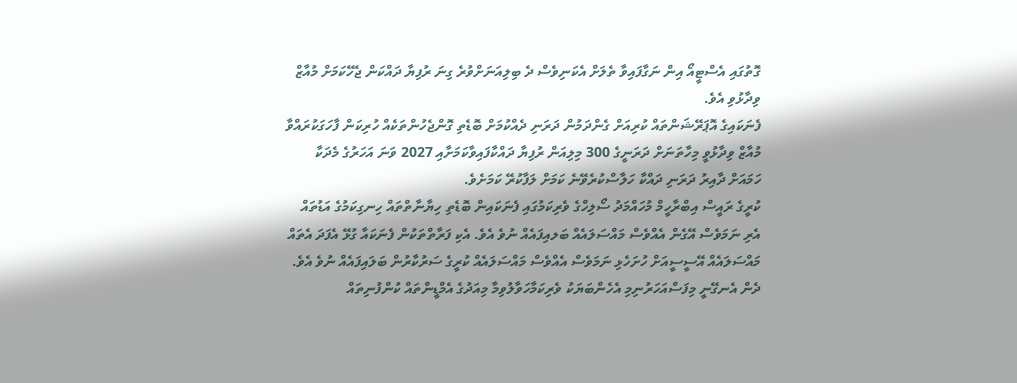ގޮތުގައި އެސްޓީއޯ އިން ނަގާފައިވާ ތެލަށް އެކަނިވެސް ދެ ބިލިއަނަށްވުރެ ގިނަ ރުފިޔާ ދައްކަން ޖެހޭކަމަށް މުއާޒް ވިދާޅުވި އެވެ.
ފެނަކައިގެ އޮޕަރޭޝަންތައް ކުރިއަށް ގެންދަމުން ދަރަނި ދެއްކުމަށް ބޮޑެތި ގޮންޖެހުންތަކެއް ހުރިކަން ފާހަގަކުރައްވާ މުއާޒް ވިދާޅުވީ މިހާތަނަށް ދަރަނީގެ 300 މިލިއަން ރުފިޔާ ދައްކާފައިވާކަމަށާއި 2027 ވަނަ އަހަރުގެ މެދަކާ ހަމައަށް ދާއިރު ދަރަނި ދައްކާ ހަލާސްކުރެވޭނެ ކަމަށް ލަފާކުރޭ ކަމަށެވެ.
ކުރީގެ ރައީސް އިބްރާހީމް މުހައްމަދު ސޯލިހްގެ ވެރިކަމުގައި ފެނަކައިން ބޮޑެތި ހިޔާނާތްތައް ހިނގިކަމުގެ އަޑުތައް އެރި ނަމަވެސް އޭގެން އެއްވެސް މައްސަލައެއް ބަލއިފައެއް ނުވެ އެވެ. އެކި ފަރާތްތަކުން ފެނަކައާ ގުޅޭ އެފަދަ އެތައް މައްސަލައެއް އޭސީސީއަށް ހުށަހެޅި ނަމަވެސް އެއްވެސް މައްސަލައެއް ކުރީގެ ސަރުކާރުން ބަލައިފައެއް ނުވެ އެވެ.
ދެން އެނގޭނީ މިފަސްއަހަރުނިމި އެހެންބަޔަކު ވެރިކަމާހަވާލުވިމާ މިއަދުގެ އެމްޑީންތައް ކުންފުނިތައް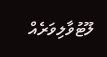ލޫޓުވާލިވަރެއް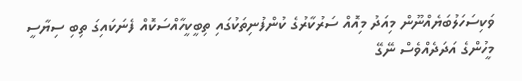ވަކިސަހަލުބަޔެއްނޫން މިއަދު މިއޮއް ސަރުކާރުގެ ކުންފުނިތަކުގައި ތިބީކީހާއްސަކޮއް ފެނަކައިގަ ތިބި ސިޔާސީ މީހުންގެ އަދަދެއްވެސް ނޭގޭ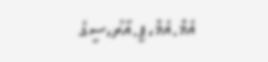އެމް.އެމް،ޕީ.އާރު،ސީގެ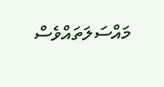މައްސަލަތައްވެސް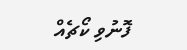ފޮނުވި ކޯޗެއް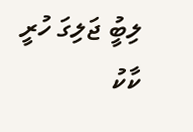ލިބުީ ޖަލިގަ ހުރީ ކާކު